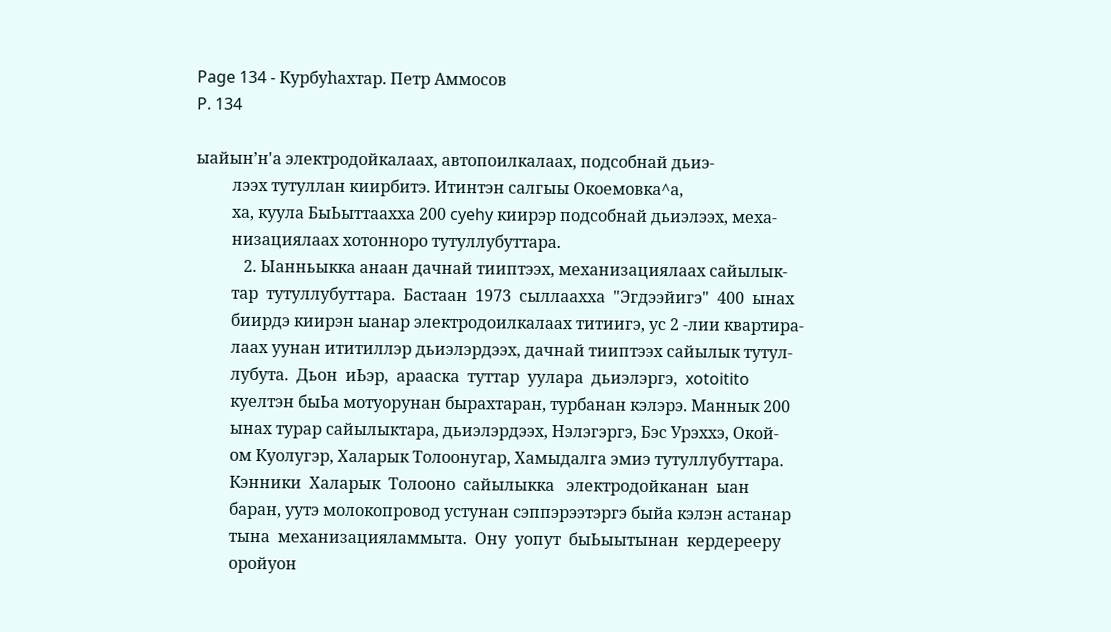Page 134 - Курбуһахтар. Петр Аммосов
P. 134

ыайын’н'а электродойкалаах, автопоилкалаах, подсобнай дьиэ-
         лээх тутуллан киирбитэ. Итинтэн салгыы Окоемовка^а,
         ха, куула БыЬыттаахха 200 cyehy киирэр подсобнай дьиэлээх, меха-
         низациялаах хотонноро тутуллубуттара.
            2. Ыанньыкка анаан дачнай тииптээх, механизациялаах сайылык-
         тар  тутуллубуттара.  Бастаан  1973  сыллаахха  "Эгдээйигэ"  400  ынах
         биирдэ киирэн ыанар электродоилкалаах титиигэ, ус 2 -лии квартира-
         лаах уунан ититиллэр дьиэлэрдээх, дачнай тииптээх сайылык тутул-
         лубута.  Дьон  иЬэр,  арааска  туттар  уулара  дьиэлэргэ,  xotoitito
         куелтэн быЬа мотуорунан бырахтаран, турбанан кэлэрэ. Маннык 200
         ынах турар сайылыктара, дьиэлэрдээх, Нэлэгэргэ, Бэс Урэххэ, Окой-
         ом Куолугэр, Халарык Толоонугар, Хамыдалга эмиэ тутуллубуттара.
         Кэнники  Халарык  Толооно  сайылыкка   электродойканан  ыан
         баран, уутэ молокопровод устунан сэппэрээтэргэ быйа кэлэн астанар
         тына  механизацияламмыта.  Ону  уопут  быЬыытынан  кердерееру
         оройуон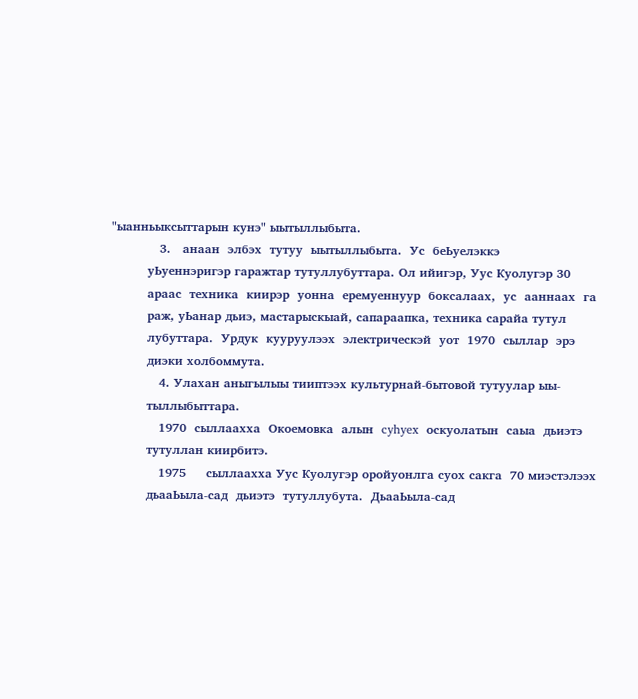"ыанньыксыттарын кунэ" ыытыллыбыта.
            3.   анаан  элбэх  тутуу  ыытыллыбыта.  Ус  беЬуелэккэ
         уЬуеннэригэр гаражтар тутуллубуттара. Ол ийигэр, Уус Куолугэр 30
         араас  техника  киирэр  уонна  еремуеннуур  боксалаах,  ус  ааннаах  га
         раж, уЬанар дьиэ, мастарыскыай, сапараапка, техника сарайа тутул
         лубуттара.  Урдук  кууруулээх  электрическэй  уот  1970  сыллар  эрэ
         диэки холбоммута.
            4. Улахан аныгылыы тииптээх культурнай-бытовой тутуулар ыы-
         тыллыбыттара.
            1970  сыллаахха  Окоемовка  алын  cyhyex  оскуолатын  саыа  дьиэтэ
         тутуллан киирбитэ.
            1975     сыллаахха Уус Куолугэр оройуонлга суох сакга  70 миэстэлээх
         дьааЬыла-сад  дьиэтэ  тутуллубута.  ДьааЬыла-сад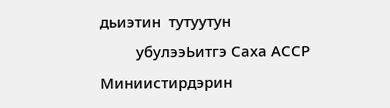дьиэтин  тутуутун
         убулээЬитгэ Саха АССР Миниистирдэрин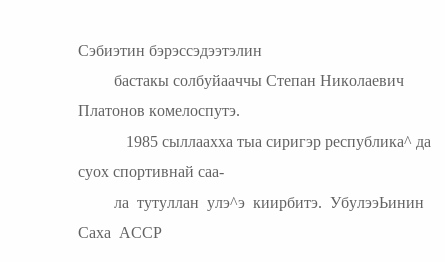Сэбиэтин бэрэссэдээтэлин
         бастакы солбуйааччы Степан Николаевич Платонов комелоспутэ.
            1985 сыллаахха тыа сиригэр республика^ да суох спортивнай саа-
         ла  тутуллан  улэ^э  киирбитэ.  УбулээЬинин  Саха  АССР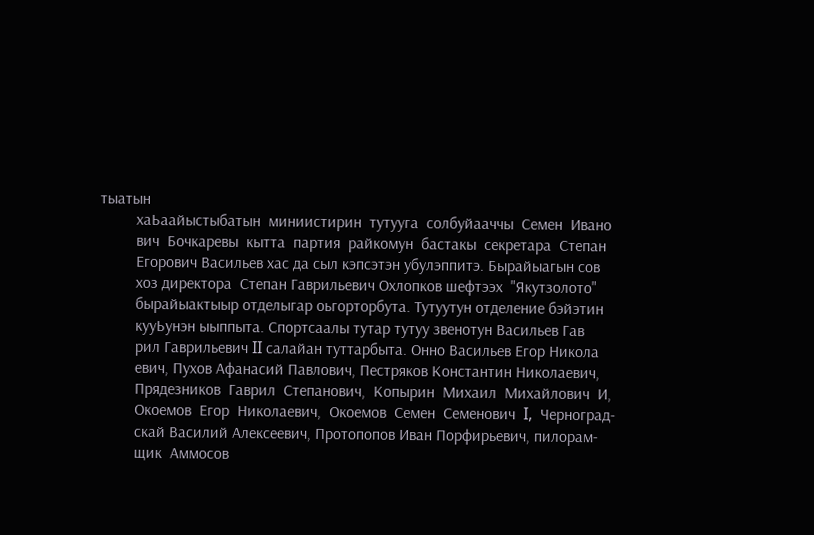тыатын
         хаЬаайыстыбатын  миниистирин  тутууга  солбуйааччы  Семен  Ивано
         вич  Бочкаревы  кытта  партия  райкомун  бастакы  секретара  Степан
         Егорович Васильев хас да сыл кэпсэтэн убулэппитэ. Бырайыагын сов
         хоз директора  Степан Гаврильевич Охлопков шефтээх  "Якутзолото"
         бырайыактыыр отделыгар оьгорторбута. Тутуутун отделение бэйэтин
         кууЬунэн ыыппыта. Спортсаалы тутар тутуу звенотун Васильев Гав
         рил Гаврильевич II салайан туттарбыта. Онно Васильев Егор Никола
         евич, Пухов Афанасий Павлович, Пестряков Константин Николаевич,
         Прядезников  Гаврил  Степанович,  Копырин  Михаил  Михайлович  И,
         Окоемов  Егор  Николаевич,  Окоемов  Семен  Семенович  I,  Черноград-
         скай Василий Алексеевич, Протопопов Иван Порфирьевич, пилорам-
         щик  Аммосов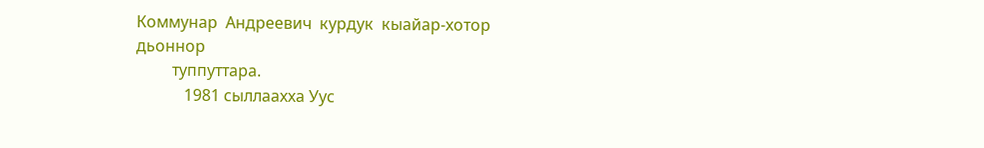Коммунар  Андреевич  курдук  кыайар-хотор  дьоннор
         туппуттара.
            1981 сыллаахха Уус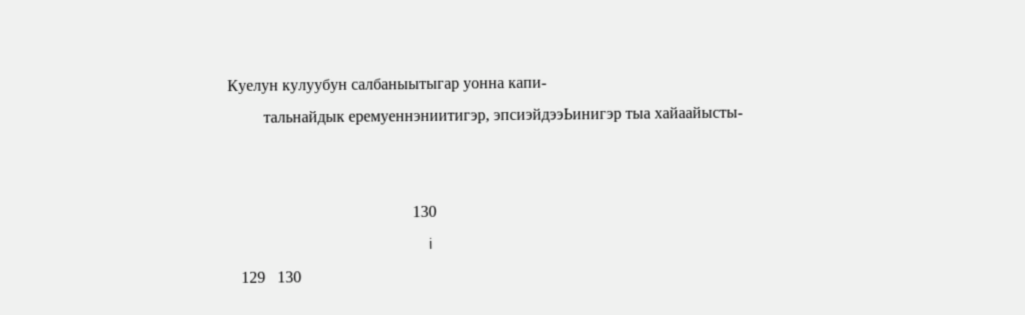Куелун кулуубун салбаныытыгар уонна капи-
         тальнайдык еремуеннэниитигэр, эпсиэйдээЬинигэр тыа хайаайысты-


                                              130
                                                  i
   129   130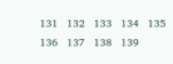131   132   133   134   135   136   137   138   139